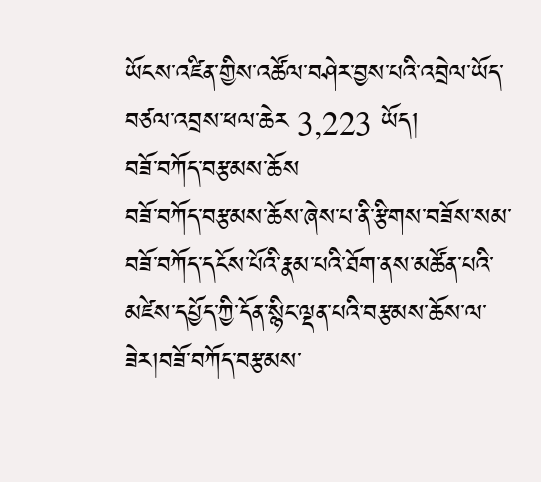ཡོངས་འཛིན་གྱིས་འཚོལ་བཤེར་བྱས་པའི་འབྲེལ་ཡོད་བཙལ་འབྲས་ཕལ་ཆེར 3,223 ཡོད།
བཟོ་བཀོད་བརྩམས་ཆོས
བཟོ་བཀོད་བརྩམས་ཆོས་ཞེས་པ་ནི་རྩིགས་བཟོས་སམ་བཟོ་བཀོད་དངོས་པོའི་རྣམ་པའི་ཐོག་ནས་མཚོན་པའི་མཛེས་དཔྱོད་ཀྱི་དོན་སྙིང་ལྡན་པའི་བརྩམས་ཆོས་ལ་ཟེར།བཟོ་བཀོད་བརྩམས་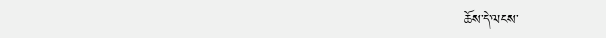ཆོས་དེ་ལངས་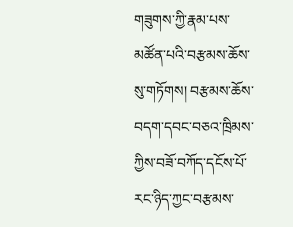གཟུགས་ཀྱི་རྣམ་པས་མཚོན་པའི་བརྩམས་ཆོས་སུ་གཏོགས། བརྩམས་ཆོས་བདག་དབང་བཅའ་ཁྲིམས་ཀྱིས་བཟོ་བཀོད་དངོས་པོ་རང་ཉིད་ཀྱང་བརྩམས་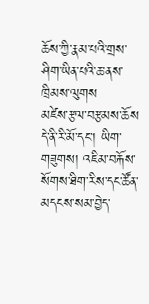ཆོས་ཀྱི་རྣམ་པའི་གྲས་ཤིག་ཡིན་པའི་ཆ་ནས་ཁྲིམས་ལུགས
མཛེས་རྩལ་བརྩམས་ཆོས
དེ་ནི་རི་མོ་དང་། ཡིག་གཟུགས། འཇིམ་བརྐོས་སོགས་ཐིག་རིས་དང་ཚོན་མདངས་སམ་བྱེད་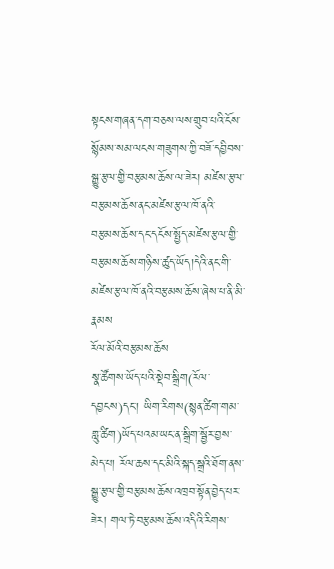སྟངས་གཞན་དག་བཅས་ལས་གྲུབ་པའི་ངོས་སྙོམས་སམ་ལངས་གཟུགས་ཀྱི་བཟོ་དབྱིབས་སྒྱུ་རྩལ་གྱི་བརྩམས་ཆོས་ལ་ཟེར། མཛེས་རྩལ་བརྩམས་ཆོས་ནང་མཛེས་རྩལ་ཁོ་ནའི་བརྩམས་ཆོས་དང་དངོས་སྤྱོད་མཛེས་རྩལ་གྱི་བརྩམས་ཆོས་གཉིས་ཚུད་ཡོད།དེའི་ནང་གི་མཛེས་རྩལ་ཁོ་ནའི་བརྩམས་ཆོས་ཞེས་པ་ནི་མི་རྣམས
རོལ་མོའི་བརྩམས་ཆོས
སྣ་ཚོགས་ཡོད་པའི་སྡེབ་སྒྲིག(རོལ་དབྱངས)དང་། ཡིག་རིགས(སྙན་ཚིག་གམ་གླུ་ཚིག)ཡོད་པའམ་ཡང་ན་སྒྲིག་སྦྱོར་བྱས་མེད་པ། རོལ་ཆས་དང་མིའི་སྐད་སྒྲའི་ཐོག་ནས་སྒྱུ་རྩལ་གྱི་བརྩམས་ཆོས་འཁྲབ་སྟོན་བྱེད་པར་ཟེར། གལ་ཏེ་བརྩམས་ཆོས་འདིའི་རིགས་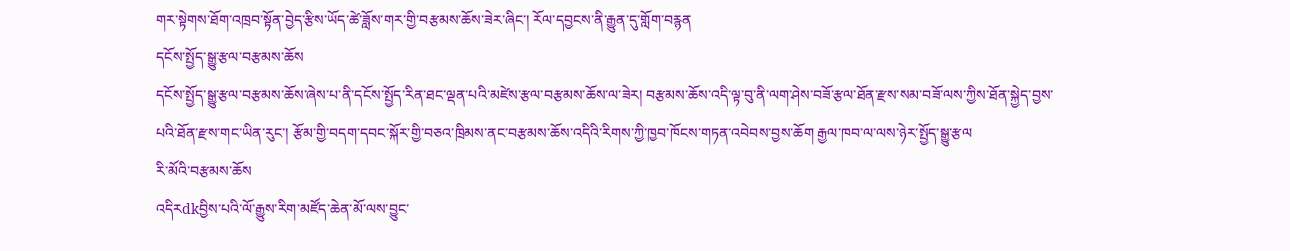གར་སྟེགས་ཐོག་འཁྲབ་སྟོན་བྱེད་རྩིས་ཡོད་ཚེ་ཟློས་གར་གྱི་བརྩམས་ཆོས་ཟེར་ཞིང་། རོལ་དབྱངས་ནི་རྒྱུན་དུ་གློག་བརྙན
དངོས་སྤྱོད་སྒྱུ་རྩལ་བརྩམས་ཆོས
དངོས་སྤྱོད་སྒྱུ་རྩལ་བརྩམས་ཆོས་ཞེས་པ་ནི་དངོས་སྤྱོད་རིན་ཐང་ལྡན་པའི་མཛེས་རྩལ་བརྩམས་ཆོས་ལ་ཟེར། བརྩམས་ཆོས་འདི་ལྟ་བུ་ནི་ལག་ཤེས་བཟོ་རྩལ་ཐོན་རྫས་སམ་བཟོ་ལས་ཀྱིས་ཐོན་སྐྱེད་བྱས་པའི་ཐོན་རྫས་གང་ཡིན་རུང་། རྩོམ་གྱི་བདག་དབང་སྐོར་གྱི་བཅའ་ཁྲིམས་ནང་བརྩམས་ཆོས་འདིའི་རིགས་ཀྱི་ཁྱབ་ཁོངས་གཏན་འབེབས་བྱས་ཆོག རྒྱལ་ཁབ་ལ་ལས་ཉེར་སྤྱོད་སྒྱུ་རྩལ
རི་མོའི་བརྩམས་ཆོས
འདིརdkབྱིས་པའི་ལོ་རྒྱུས་རིག་མཛོད་ཆེན་མོ་ལས་བྱུང་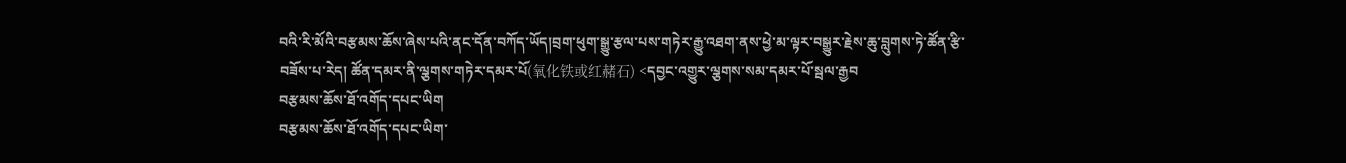བའི་རི་མོའི་བརྩམས་ཆོས་ཞེས་པའི་ནང་དོན་བཀོད་ཡོད།བྲག་ཕུག་སྒྱུ་རྩལ་པས་གཏེར་རྒྱུ་འཐག་ནས་ཕྱེ་མ་ལྟར་བསྒྱུར་རྗེས་ཆུ་བླུགས་ཏེ་ཚོན་རྩི་བཟོས་པ་རེད། ཚོན་དམར་ནི་ལྕགས་གཏེར་དམར་པོ(氧化铁或红赭石) <དབྱང་འགྱུར་ལྕགས་སམ་དམར་པོ་སྦལ་རྒྱབ
བརྩམས་ཆོས་ཐོ་འགོད་དཔང་ཡིག
བརྩམས་ཆོས་ཐོ་འགོད་དཔང་ཡིག་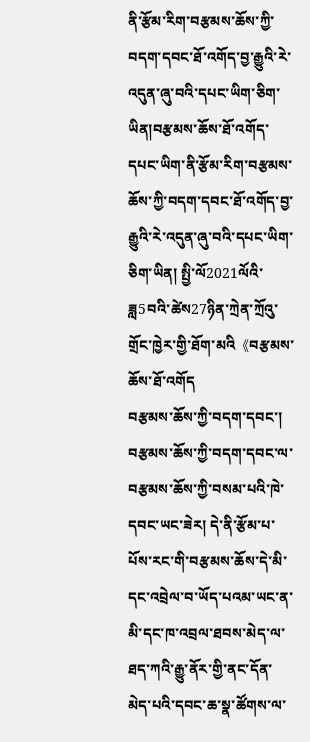ནི་རྩོམ་རིག་བརྩམས་ཆོས་ཀྱི་བདག་དབང་ཐོ་འགོད་བྱ་རྒྱུའི་རེ་འདུན་ཞུ་བའི་དཔང་ཡིག་ཅིག་ཡིན།བརྩམས་ཆོས་ཐོ་འགོད་དཔང་ཡིག་ནི་རྩོམ་རིག་བརྩམས་ཆོས་ཀྱི་བདག་དབང་ཐོ་འགོད་བྱ་རྒྱུའི་རེ་འདུན་ཞུ་བའི་དཔང་ཡིག་ཅིག་ཡིན། སྤྱི་ལོ2021ལོའི་ཟླ5བའི་ཚེས27ཉིན་ཀྲེན་ཀྲོའུ་གྲོང་ཁྱེར་གྱི་ཐོག་མའི《བརྩམས་ཆོས་ཐོ་འགོད
བརྩམས་ཆོས་ཀྱི་བདག་དབང་།
བརྩམས་ཆོས་ཀྱི་བདག་དབང་ལ་བརྩམས་ཆོས་ཀྱི་བསམ་པའི་ཁེ་དབང་ཡང་ཟེར། དེ་ནི་རྩོམ་པ་པོས་རང་གི་བརྩམས་ཆོས་དེ་མི་དང་འབྲེལ་བ་ཡོད་པའམ་ཡང་ན་མི་དང་ཁ་འབྲལ་ཐབས་མེད་ལ་ཐད་ཀའི་རྒྱུ་ནོར་གྱི་ནང་དོན་མེད་པའི་དབང་ཆ་སྣ་ཚོགས་ལ་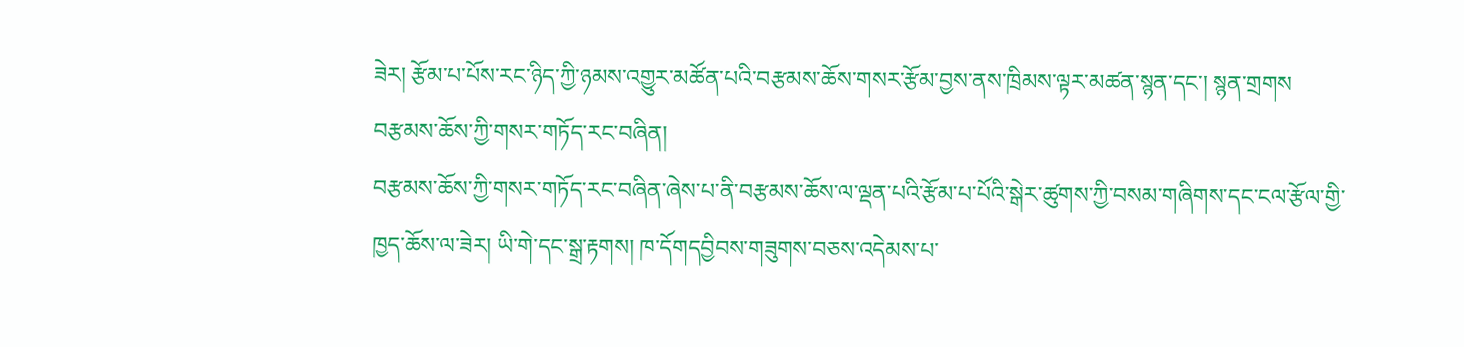ཟེར། རྩོམ་པ་པོས་རང་ཉིད་ཀྱི་ཉམས་འགྱུར་མཚོན་པའི་བརྩམས་ཆོས་གསར་རྩོམ་བྱས་ནས་ཁྲིམས་ལྟར་མཚན་སྙན་དང་། སྙན་གྲགས
བརྩམས་ཆོས་ཀྱི་གསར་གཏོད་རང་བཞིན།
བརྩམས་ཆོས་ཀྱི་གསར་གཏོད་རང་བཞིན་ཞེས་པ་ནི་བརྩམས་ཆོས་ལ་ལྡན་པའི་རྩོམ་པ་པོའི་སྒེར་ཚུགས་ཀྱི་བསམ་གཞིགས་དང་ངལ་རྩོལ་གྱི་ཁྱད་ཆོས་ལ་ཟེར། ཡི་གེ་དང་སྒྲ་རྟགས། ཁ་དོགདབྱིབས་གཟུགས་བཅས་འདེམས་པ་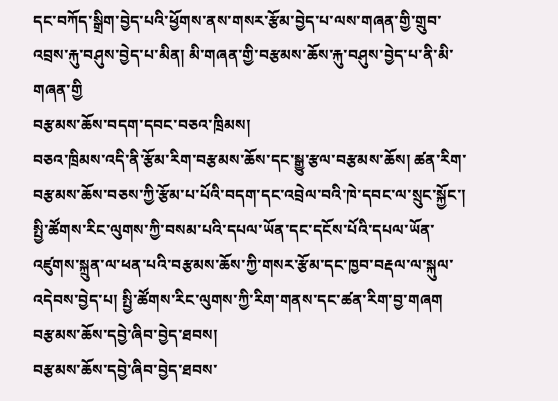དང་བཀོད་སྒྲིག་བྱེད་པའི་ཕྱོགས་ནས་གསར་རྩོམ་བྱེད་པ་ལས་གཞན་གྱི་གྲུབ་འབྲས་རྐུ་བཤུས་བྱེད་པ་མིན། མི་གཞན་གྱི་བརྩམས་ཆོས་རྐུ་བཤུས་བྱེད་པ་ནི་མི་གཞན་གྱི
བརྩམས་ཆོས་བདག་དབང་བཅའ་ཁྲིམས།
བཅའ་ཁྲིམས་འདི་ནི་རྩོམ་རིག་བརྩམས་ཆོས་དང་སྒྱུ་རྩལ་བརྩམས་ཆོས། ཚན་རིག་བརྩམས་ཆོས་བཅས་ཀྱི་རྩོམ་པ་པོའི་བདག་དང་འབྲེལ་བའི་ཁེ་དབང་ལ་སྲུང་སྐྱོང་། སྤྱི་ཚོགས་རིང་ལུགས་ཀྱི་བསམ་པའི་དཔལ་ཡོན་དང་དངོས་པོའི་དཔལ་ཡོན་འཛུགས་སྐྲུན་ལ་ཕན་པའི་བརྩམས་ཆོས་ཀྱི་གསར་རྩོམ་དང་ཁྱབ་བརྡལ་ལ་སྐུལ་འདེབས་བྱེད་པ། སྤྱི་ཚོགས་རིང་ལུགས་ཀྱི་རིག་གནས་དང་ཚན་རིག་བྱ་གཞག
བརྩམས་ཆོས་དབྱེ་ཞིབ་བྱེད་ཐབས།
བརྩམས་ཆོས་དབྱེ་ཞིབ་བྱེད་ཐབས་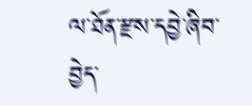ལ་ཐོན་རྫས་དབྱེ་ཞིབ་བྱེད་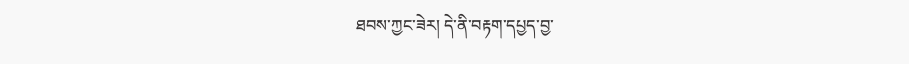ཐབས་ཀྱང་ཟེར། དེ་ནི་བརྟག་དཔྱད་བྱ་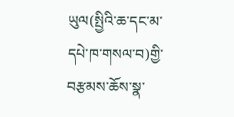ཡུལ(སྤྱིའི་ཆ་དང་མ་དཔེ་ཁ་གསལ་བ)གྱི་བརྩམས་ཆོས་སྣ་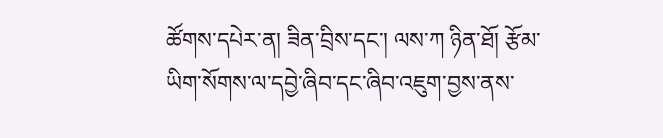ཚོགས་དཔེར་ན། ཟིན་བྲིས་དང་། ལས་ཀ ཉིན་ཐོ། རྩོམ་ཡིག་སོགས་ལ་དབྱེ་ཞིབ་དང་ཞིབ་འཇུག་བྱས་ནས་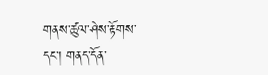གནས་ཚུལ་ཤེས་རྟོགས་དང་། གནད་དོན་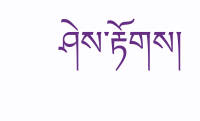ཤེས་རྟོགས།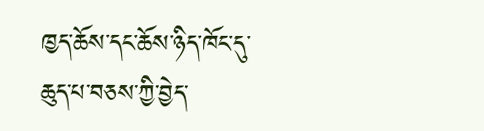ཁྱད་ཆོས་དང་ཆོས་ཉིད་ཁོང་དུ་ཆུད་པ་བཅས་ཀྱི་བྱེད་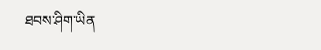ཐབས་ཤིག་ཡིན